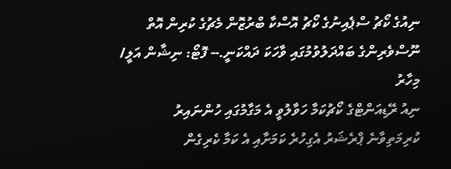ނިއުގެ ކޯޗު ސްޕެއިނުގެ ކޯޗު އޮސްކާ ބްރުޒޮން މެޗުގެ ކުރިން އޮތް ނޫސްވެރިންގެ ބައްދަލުވުމުގައި ވާހަކަ ދައްކަނީ.-- ފޮޓޯ: ނިޝާން އަލީ/ މިހާރު
ނިއު ރޭޑިއަންޓްގެ ކޯޗުކަމާ ހަވާލުވީ އެ މަގާމުގައި ހުންނައިރު ކުރިމަތިވާނެ ޕްރެޝަރު އެގިހުރެ ކަމަށާއި އެ ކަމާ ކެރިގެން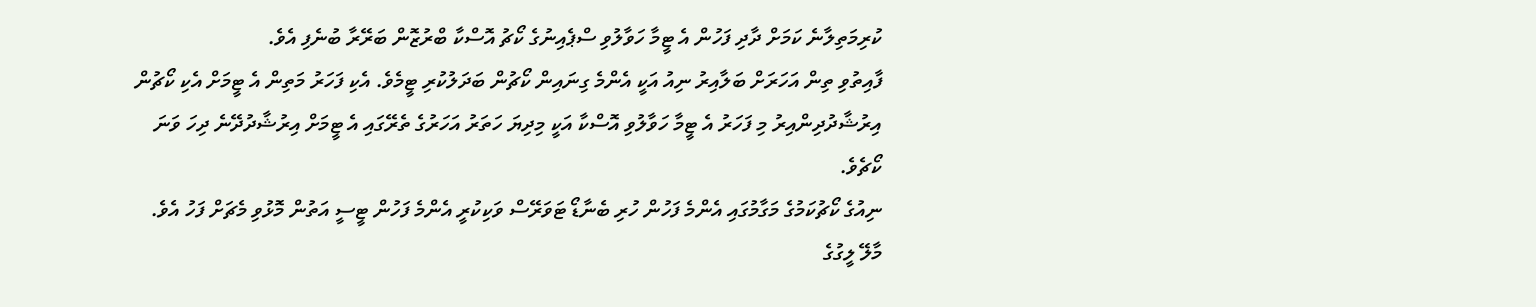ކުރިމަތިލާނެ ކަމަށް ދާދި ފަހުން އެ ޓީމާ ހަވާލުވި ސްޕެއިނުގެ ކޯޗު އޮސްކާ ބްރުޒޮން ބަރޭރާ ބުނެފި އެވެ.
ފާއިތުވި ތިން އަހަރަށް ބަލާއިރު ނިއު އަކީ އެންމެ ގިނައިން ކޯޗުން ބަދަލުކުރި ޓީމެވެ. އެކި ފަހަރު މަތިން އެ ޓީމަށް އެކި ކޯޗުން އިރުޝާދުދިންއިރު މި ފަހަރު އެ ޓީމާ ހަވާލުވި އޮސްކާ އަކީ މިދިޔަ ހަތަރު އަހަރުގެ ތެރޭގައި އެ ޓީމަށް އިރުޝާދުދޭނެ ދިހަ ވަނަ ކޯޗެވެ.
ނިއުގެ ކޯޗުކަމުގެ މަގާމުގައި އެންމެ ފަހުން ހުރި ބެނާޑޯ ޓަވަރޭސް ވަކިކުރީ އެންމެ ފަހުން ޓީސީ އަތުން މޮޅުވި މެޗަށް ފަހު އެވެ. މާލޭ ލީގުގެ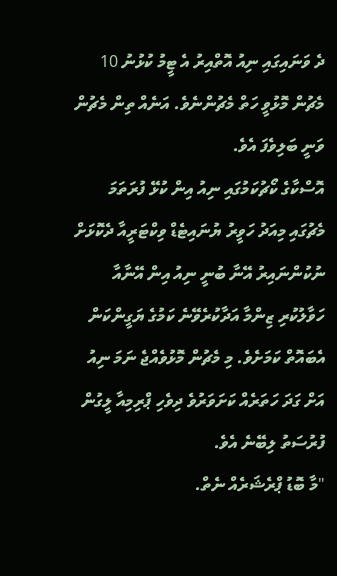ދެ ވަނައިގައި ނިއު އޮތްއިރު އެ ޓީމު ކުޅުނު 10 މެޗުން މޮޅުވީ ހަތް މެޗުންނެވެ. އަނެއް ތިން މެޗުން ވަނީ ބަލިވެފަ އެވެ.
އޮސްކާގެ ކޯޗުކަމުގައި ނިއު އިން ކުޅޭ ފުރަތަމަ މެޗުގައި މިއަދު ހަވީރު ޔުނައިޓެޑް ވިކްޓަރީއާ ދެކޮޅަށް ނުކުންނައިރު އޭނާ ބުނީ ނިއު އިން އޭނާއާ ހަވާލުކުރި ޒިންމާ އަދާކުރެވޭނެ ކަމުގެ ޔަގީންކަން އެބައޮތް ކަމަށެވެ. މި މެޗުން މޮޅުވެއްޖެ ނަމަ ނިއު އަށް ގަދަ ހަތަރެއް ކަށަވަރުވެ ދިވެހި ޕްރިމިއާ ލީގުން ފުރުސަތު ލިބޭނެ އެވެ.
"މާ ބޮޑު ޕްރެޝަރެއް ނެތް.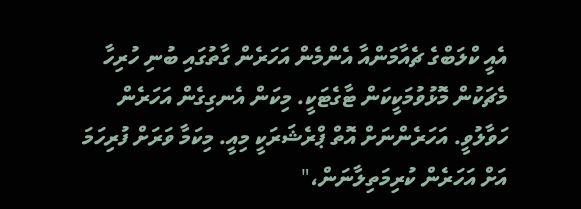އެއީ ކްލަބްގެ ޗެއާމަންއާ އެންމެން އަހަރެން ގާތުގައި ބުނި ހުރިހާ މެޗަކުން މޮޅުވުމަކީކަން ޓާގެޓަކީ. މިކަން އެނގިގެން އަހަރެން ހަވާލުވީ. އަހަރެންނަށް އޮތް ޕްރެޝަރަކީ މިއީ. މިކަމާ ވަރަށް ފުރިހަމަ އަށް އަހަރެން ކުރިމަތިލާނަން،"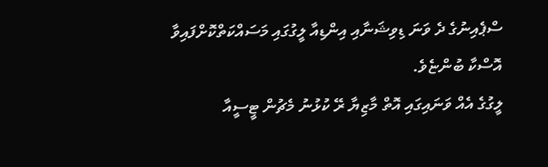ސްޕެއިނުގެ ދެ ވަނަ ޑިވިޝަނާއި އިންޑިއާ ލީގުގައި މަސައްކަތްކޮށްފައިވާ އޮސްކާ ބުންޏެވެ.
ލީގުގެ އެއް ވަނައިގައި އޮތް މާޒިޔާ ރޭ ކުޅުނު މެޗުން ޓީސީއާ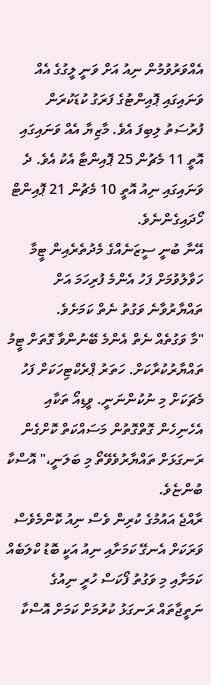އެއްވަރުވުމުން ނިއު އަށް ވަނީ ލީގުގެ އެއް ވަނައިގައި ޕޮއިންޓުގެ ފަރަގު ކުޑަކުރަން ފުރުސަތު ލިބިފަ އެވެ. މާޒިޔާ އެއް ވަނައިގައި އޮތީ 11 މެޗުން 25 ޕޮއިންޓާ އެކު އެވެ. ދެ ވަނައިގައި ނިއު އޮތީ 10 މެޗުން 21 ޕޮއިންޓް ހޯދައިގެންނެވެ.
އޭނާ ބުނީ ސީޒަނެއްގެ މެދުތެރެއިން ޓީމާ ހަވާލުވުމަށް ފަހު އެންމެ ފުރިހަމަ އަށް ތައްޔާރުވާނެ ވަގުތު ނެތް ކަމަށެވެ.
"މާ ވަގުތެއް ނެތް އެންމެ ބޭނުންވާ ގޮތަށް ޓީމު ތައްޔާރުކުރާކަށް. ހަތަރު ޕްރެކްޓިހަކަށް ފަހު މެޗަކަށް މި ނުކުންނަނީ. ވީޑިއޯ ތަކާއި އެހެނިހެން ގޮތްގޮތުން މަސައްކަތް ކޮށްގެން ރަނގަޅަށް ތައްޔާރުވެވޭތޯ މި ބަލަނީ،" އޮސްކާ ބުންޏެވެ.
ރާއްޖެ އައުމުގެ ކުރިން ވެސް ނިއު ކޮންމެވެސް ވަރަކަށް އެނގޭ ކަމަށާއި ނިއު އަކީ ބޮޑު ކްލަބެއް ކަމަށާއި މި ވަގުތު ފޯކަސް ހުރީ ނިއުގެ ނަތީޖާތައް ރަނގަޅު ކުރުމަށް ކަމަށް އޮސްކާ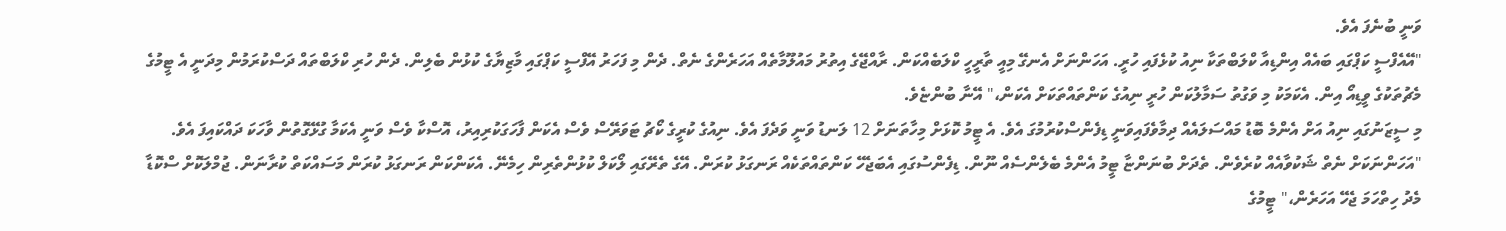ވަނީ ބުނެފަ އެވެ.
"އޭއެފްސީ ކަޕްގައި ބައެއް އިންޑިއާ ކްލަބްތަކާ ނިއު ކުޅެފައި ހުރީ. އަހަންނަށް އެނގޭ މިއީ ތާރީހީ ކްލަބެއްކަން. ރާއްޖޭގެ އިތުރު މައުލޫމާތެއް އަހަރެންގެ ނެތް. ދެން މި ފަހަރު އޭފްސީ ކަޕްގައި މާޒިޔާގެ ކުޅުން ބެލިން. ދެން ހުރި ކްލަބްތައް ދަސްކުރަމުން މިދަނީ އެ ޓީމުގެ މެޗުތަކުގެ ވީޑިއޯ އިން. އެކަމަކު މި ވަގުތު ސަމާލުކަން ހުރީ ނިއުގެ ކަންތައްތަކަށް އެކަން،" އޭނާ ބުންޏެވެ.
މި ސީޒަނުގައި ނިއު އަށް އެންމެ ބޮޑު މައްސަލައެއް ދިމާވެފައިވަނީ ޑިފެންސްކުރުމުގަ އެވެ. އެ ޓީމު ކޮޅަށް މިހާތަނަށް 12 ލަނޑު ވަނީ ވަދެފަ އެވެ. ނިއުގެ ކުރީގެ ކޯޗު ޓަވަރޭސް ވެސް އެކަން ފާހަގަކުރިއިރު، އޮސްކާ ވެސް ވަނީ އެކަމާ ގުޅޭގޮތުން ވާހަކަ ދައްކައިފަ އެވެ.
"އަހަންނަކަށް ނެތް ޝަކުވާއެއް ކުރެވެން. ތެދަށް ބުނަންޏާ ޓީމު އެންމެ ބެލެންސެއް ނޫން. ޑިފެންސުގައި އެބަޖެހޭ ކަންތައްތަކެއް ރަނގަޅު ކުރަން. އޭގެ ތެރޭގައި ލޯކަލް ކުޅުންތެރިން ހިމެނޭ. އެކަންކަން ރަނގަޅު ކުރަން މަސައްކަތް ކުރާނަން. ޖުމްލަކޮށް ސްކޮޑާ މެދު ހިތްހަމަ ޖެހޭ އަހަރެން،" ޓީމުގެ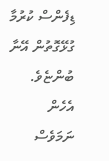ޑިފެންސް ކުރުމާ ގުޅޭގޮތުން އޭނާ ބުންޏެވެ.
އެހެން ނަމަވެސް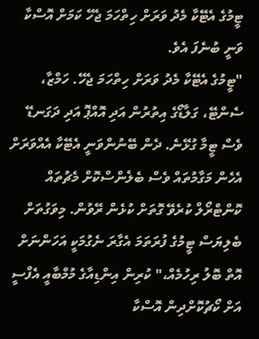ޓީމުގެ އެޓޭކާ މެދު ވަރަށް ހިތްހަމަ ޖެހޭ ކަމަށް އޮސްކާ ވަނީ ބުނެފަ އެވެ.
"ޓީމުގެ އެޓޭކާ މެދު ވަރަށް ހިތްހަމަ ޖެހޭ. ހަމްޒާ، ސެންޓޭ، ގަލާޑޯގެ އިތުރުން އަދި އޮއްޕޮ އަދި ދަގަނޑޭ ވެސް ޓީމާ ގުޅޭނެ. ދެން ބޭނުންވަނީ އެޓޭކާ އެއްވަރަށް އެހެން މަގާމުތައް ވެސް ބެލެންސްކޮށް މެޗުތައް ކޮންޓްރޯލް ކުރެވޭ ގޮތަށް ކުޅެން ރޭވުން. މިވަގުތަށް ބެލިޔަސް ޓީމުގެ ފުރަތަމަ އެގާރަ ނެގުމަކީ އަހަންނަށް އޮތް ބޮލު ރިހުމެއް،" ކުރިން އިންޑިއާގެ މުމްބާއީ އެފްސީ އަށް ކޯޗުކޮށްދިން އޮސްކާ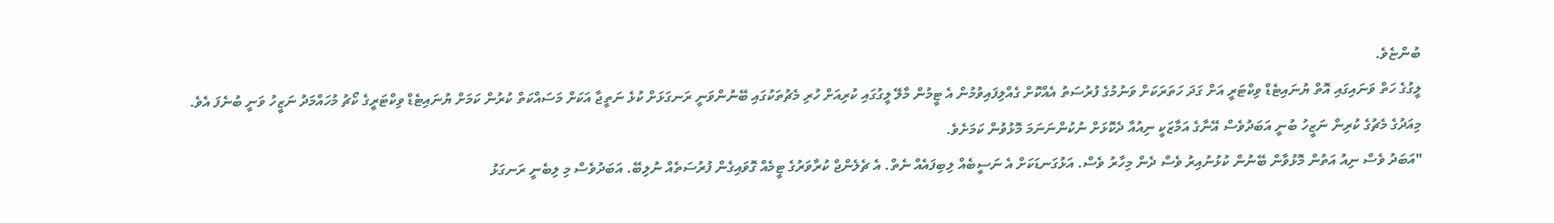ބުންޏެވެ.
ލީގުގެ ހަތް ވަނައިގައި އޮތް ޔުނައިޓެޑް ވިކްޓަރީ އަށް ގަދަ ހަތަރަކަށް ވަނުމުގެ ފުރުސަތު އެއްކޮށް ގެއްލިފައިވުމުން އެ ޓީމުން މާލޭ ލީގުގައި ކުރިއަށް ހުރި މެޗުތަކުގައި ބޭނުންވަނީ ރަނގަޅަށް ކުޅެ ނަތީޖާ އަކަށް މަސައްކަތް ކުރުން ކަމަށް ޔުނައިޓެޑް ވިކްޓަރީގެ ކޯޗު މުހައްމަދު ނަޒީހު ވަނީ ބުނެފަ އެވެ.
މިއަދުގެ މެޗުގެ ކުރިން ނަޒީހު ބުނީ އަބަދުވެސް އޭނާގެ އަމާޒަކީ ނިއުއާ ދެކޮޅަށް ނުކުންނަނަމަ މޮޅުވުން ކަމަށެވެ.
"އަބަދު ވެސް ނިއު އަތުން މޮޅުވާން ބޭނުން ކުޅުނުއިރު ވެސް ދެން މިހާރު ވެސް. އަޅުގަނޑަކަށް އެ ނަސީބެއް ލިބިފައެއް ނެތް. އެ ޗެލެންޖް ކުރާވަރުގެ ޓީމެއް ގޮވައިގެން ފުރުސަތެއް ނުލިބޭ. އަބަދުވެސް މި ލިބެނީ ރަނގަޅު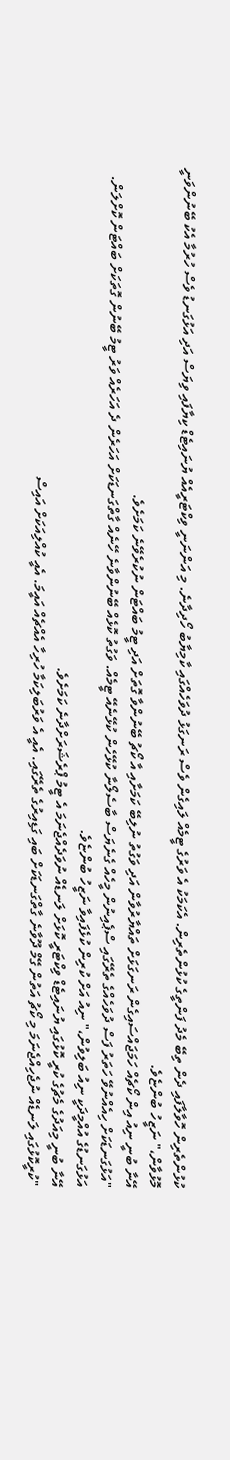ކުޅުންތެރިން ހޮވާލާފައި ދެން ތިބޭ މެދު ފަންތީގެ ކުޅުންތެރިން. އެކަމަކު އެ ވަރުގެ ޓީމެއް ލައިގެން ވެސް ރަނގަޅު ދުވަހެއްގައި ކާމިޔާބު ހޯދިދާނެ. މި އަންނަނީ ވިކްޓަރީއެއް ޔުނައިޓެޑް ކިޔާފައި ވިޔަސް އަދި އަޅުގަނޑު ވެސް ހުރުމާ އެކު ބޭނުންވަނީ މޮޅުވާން،" ނަޒީހު ބުންޏެވެ.
އޭނާ ބުނީ ނިއު އިން ކޯޗެއް ހަމަޖައްސައިގެން ރަނގަޅަށް ތައްޔާރުވާން އަދި ވަގުތު ނުލިބޭ ކަމަށާއި އާ ކޯޗު ބޭނުންވާ ގޮތަށް އަދި ޓީމު ބައްޓަން ނުކުރެވޭނެ ކަމަށެވެ.
"އަޅުގަނޑަކަށް ހިއެއްނުވޭ ހަތަރު ފަސް ދުވަހެއްގެ ތެރޭގައި ސްޕެއިނުން މީހެއް ގެނެޔަސް ބާސެލޯނާ ކުޅޭހެން ކުޅޭނެއޭ ޓީމެއް. ވަގުތު ކޮޅެއް ބޭނުންވާނެ ހޭނެއް ގާތްގަނޑަކަށް އަހަރެން ދެ އަހަރެއް ވަރު ޓީމު ބޭނުން ގޮތަކަށް ބައްޓަން ކޮށްލަން. އަޅުގަނޑުގެ އުއްމީދަކީ ނިއު ބަލިވުން،" ނިއު އަށް ކުރިން ކުޅެފައިވާ ނަޒީހު ބުންޏެވެ.
އޭނާ ބުނީ މިއަދުގެ މެޗުގެ ކުރީ ކޮޅުގައި ޔުނައިޓެޑް ވިކްޓަރީ ކޮޅަށް ލަނޑެއް ނުވަދެއްޖެނަމަ އެ ޓީމު ޕްރެޝަރަށްދާނެ ކަމަށެވެ.
"ކުރީކޮޅުގައި ލަނޑެއް ނުޖެހިއްޖެނަމަ މި ކޯޗު އަތުން ގޭމް ދޫވާނެ ގާތްގަނޑަކަށް ބައި ގަޑިއިރުގެ ތެރޭގައި. އެއީ އެ ވަރުބަލިކަމާ ހުރިހާ އެއްޗެއް އައީމަ. އެއީ ކުއްލިއަކަށް އައިސް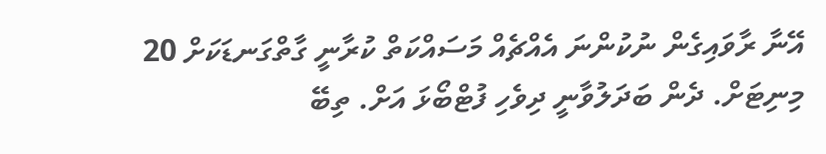އޭނާ ރާވައިގެން ނުކުންނަ އެއްޗެއް މަސައްކަތް ކުރާނީ ގާތްގަނޑަކަށް 20 މިނިޓަށް. ދެން ބަދަލުވާނީ ދިވެހި ފުޓްބޯޅަ އަށް. ތިބޭ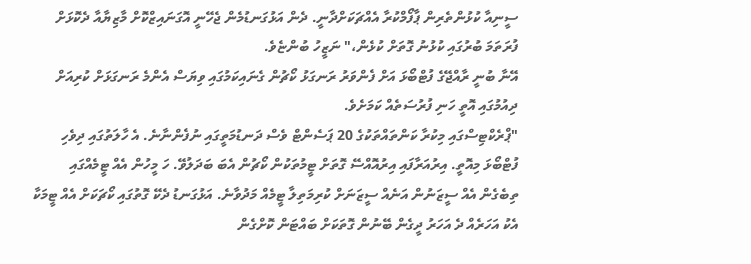ސީނިއާ ކުޅުންތެރިން ޕާފޯމްކުރާ އެއްޗަކަށްދާނީ. ދެން އަޅުގަނޑުމެން ޖެހޭނީ އޮގަނައިޒްކޮށް މާޒިޔާއާ ދެކޮޅަށް ފުރަތަމަ ބުރުގައި ކުޅުނު ގޮތަށް ކުޅެން،" ނަޒީހު ބުންޏެވެ.
އޭނާ ބުނީ ރާއްޖޭގެ ފުޓްބޯޅަ އަށް ފެންވަރު ރަނގަޅު ކޯޗުން ގެނައިކަމުގައި ވިޔަސް އެންމެ ރަނގަޅަށް ކުރިއަށް ދިއުމުގައި އޮތީ ހަނި ފުރުސަތެއް ކަމަށެވެ.
"ޕްރެކްޓިސްގައި މިކުރާ ކަންތައްތަކުގެ 20 ޕަސެންޓް ވެސް ދަނޑުމަތީގައި ނުފެންނާނެ. އެ ހާލަތުގައި ދިވެހި ފުޓްބޯޅަ މިއޮތީ. އިރުއަރާފައި އިރުއޮއްސޭ ގޮތަށް ޓީމުތަކުން ކޯޗުން އެބަ ބަދަލުވޭ. ހަ މީހުން އެއް ޓީމެއްގައި ތިބެގެން އެއް ސީޒަނުން އަނެއް ސީޒަނަށް ކުރިމަތިލާ ޓީމެއް މަދުވާނެ. އަޅުގަނޑު ދެކޭ ގޮތުގައި ކޯޗަކަށް އެއް ޓީމަކާ އެކު އަހަރެއް ދެ އަހަރު ދީގެން ބޭނުން ގޮތަކަށް ބައްޓަން ކޮށްގެން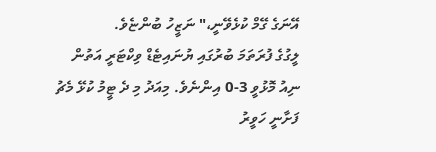އޭނަގެ ގޭމް ކުޅެވޭނީ،" ނަޒީހު ބުންޏެވެ.
ލީގުގެ ފުރަތަމަ ބުރުގައި ޔުނައިޓެޑް ވިކްޓަރީ އަތުން ނިއު މޮޅުވީ 3-0 އިންނެވެ. މިއަދު މި ދެ ޓީމު ކުޅޭ މެޗު ފަށާނީ ހަވީރު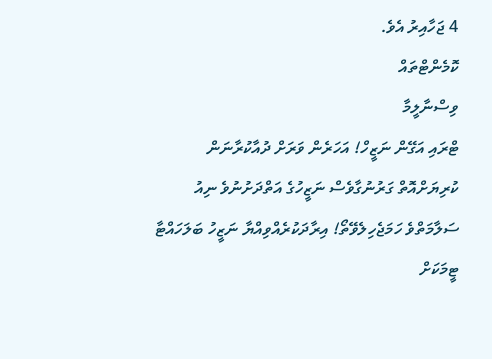4 ޖަހާއިރު އެވެ.
ކޮމެންޓްތައް
ވިސްނާލީމާ
ޓްރައި އަގޭން ނަޒީހް! އަހަރެން ވަރަށް ދުއާކުރާނަން ކުރިޔަށްއޮތް ގަރުނުގާވެސް ނަޒީހުގެ އަތްދަށުނުވެ ނިއު ސަލާމަތްވެ ހަމަޖެހިލެވޭތޯ! އިރާދަކުރެއްވިއްޔާ ނަޒީހު ބަލަހައްޓާ ޓީމަކަށް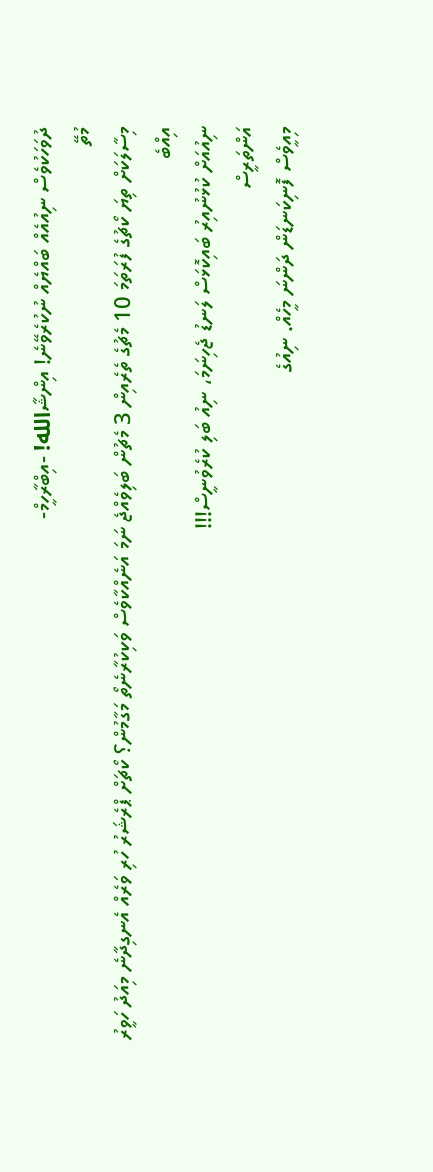ދުވަހަކުވެސް ނިއުއެއް ބައްޔެއް ނުކުރެވޭނެ! އިންޝާالله! -އިބްރާހީމް-
މުތޭ
މިސާލަކަށް ތިޔަ ކޯޗުގެ ފުރަތަމަ 10 މެޗުގެ ތެރެއިން 3 މެޗުން ބަލިވެއްޖެ ނަމަ އަނެއްކާވެސް ވަކިކުރާނެތޯ މަގާމުން؟ ކޯޗަށް ޕްރެޝަރު ހުރި ވަރެއް އެނގިދާނެ މިއަދު ހަވީރު
އިއްބެ
ނިއުއަށް ކުޅުނުއިރު ބައިކޮޅަސް ލަނޑު ޖެހިނަމަ، ނިއު ބަލި ކުރެވުނީސް!!!
އަންތަރީސް
މިއީވެސް ފޮނިކަނޑަން ދަންނަ މީހެއް. ނިއުގެ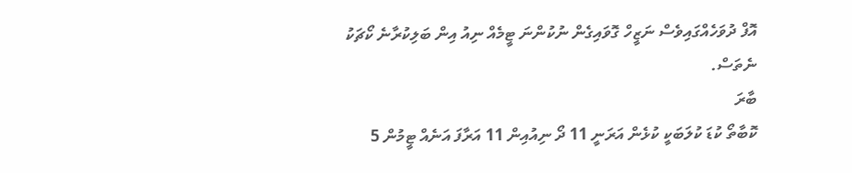އޮފް ދުވަހެއްގައިވެސް ނަޒީހް ގޮވައިގެން ނުކުންނަ ޓީމެއް ނިއު އިން ބަލިކުރާނެ ކޯޗަކު ނެތަސް.
ބާރަ
ކޮބާތޯ ކުޑަ ކުލަބަކީ ކުޅެން އަރަނީ 11 ދޯ ނިއުއިން 11 އަރާފަ އަނެއް ޓީމުން 5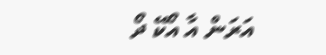އަރަން އާ އޯކޭ ދޯ